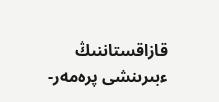قازاقستاننىڭ ءبىرىنشى پرەمەر-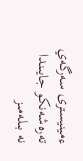ءمينيسترى سەرگەي تەرەشەنكو جايىندا نە بىلەمىز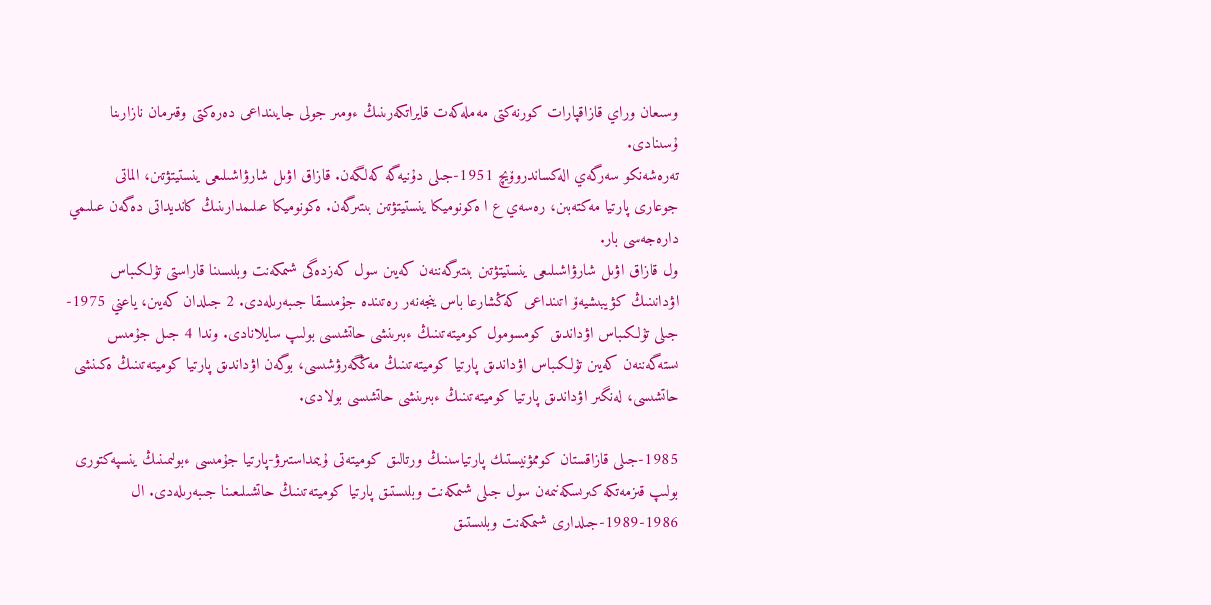وسىعان وراي قازاقپارات كورنەكتى مەملەكەت قايراتكەرىنىڭ ءومىر جولى جايىنداعى دەرەكتى وقىرمان نازارىنا ۇسىنادى.
تەرەشەنكو سەرگەي الەكساندروۆيچ 1951-جىلى دۇنيەگە كەلگەن. قازاق اۋىل شارۋاشىلىعى ينستيتۋتىن، الماتى جوعارى پارتيا مەكتەبىن، رەسەي ع ا ەكونوميكا ينستيتۋتىن بىتىرگەن. ەكونوميكا عىلىمدارىنىڭ كانديداتى دەگەن عىلىمي دارەجەسى بار.
ول قازاق اۋىل شارۋاشىلىعى ينستيتۋتىن بىتىرگەننەن كەيىن سول كەزدەگى شىمكەنت وبلىسىنا قاراستى تۇلكىباس اۋدانىنىڭ كۋيبىشيەۆ اتىنداعى كەڭشارعا باس ينجەنەر رەتىندە جۇمىسقا جىبەرىلەدى. 2 جىلدان كەيىن، ياعني 1975-جىلى تۇلكىباس اۋداندىق كومسومول كوميتەتىنىڭ ءبىرىنشى حاتشىسى بولىپ سايلانادى. وندا 4 جىل جۇمىس ىستەگەننەن كەيىن تۇلكىباس اۋداندىق پارتيا كوميتەتىنىڭ مەڭگەرۋشىسى، بوگەن اۋداندىق پارتيا كوميتەتىنىڭ ەكىنشى حاتشىسى، لەنگىر اۋداندىق پارتيا كوميتەتىنىڭ ءبىرىنشى حاتشىسى بولادى.

1985-جىلى قازاقستان كوممۋنيستىك پارتياسىنىڭ ورتالىق كوميتەتى ۇيىمداستىرۋ-پارتيا جۇمىسى ءبولىمىنىڭ ينسپەكتورى بولىپ قىزمەتكە كىرىسكەنىمەن سول جىلى شىمكەنت وبلىستىق پارتيا كوميتەتىنىڭ حاتشىلىعىنا جىبەرىلەدى. ال 1986-1989-جىلدارى شىمكەنت وبلىستىق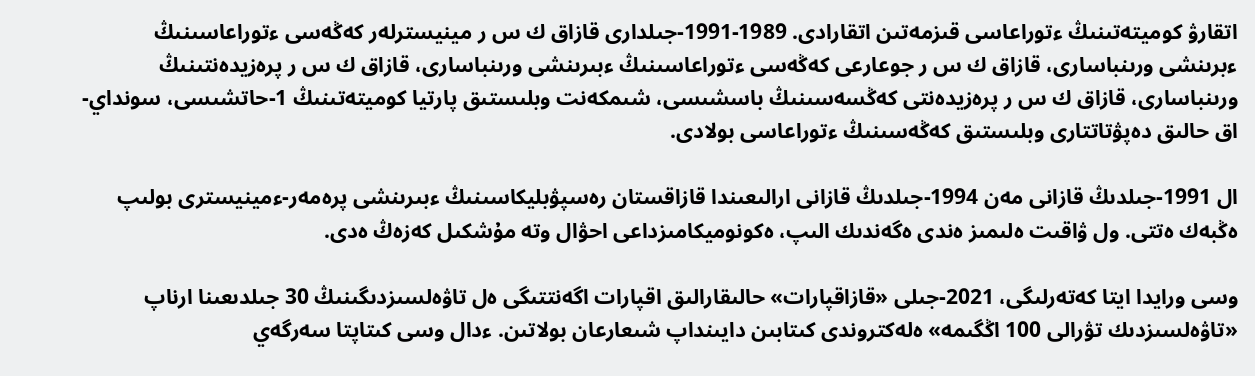اتقارۋ كوميتەتىنىڭ ءتوراعاسى قىزمەتىن اتقارادى. 1989-1991-جىلدارى قازاق ك س ر مينيسترلەر كەڭەسى ءتوراعاسىنىڭ ءبرىنشى ورىنباسارى، قازاق ك س ر جوعارعى كەڭەسى ءتوراعاسىنىڭ ءبىرىنشى ورىنباسارى، قازاق ك س ر پرەزيدەنتىنىڭ ورىنباسارى، قازاق ك س ر پرەزيدەنتى كەڭسەسىنىڭ باسشىسى، شىمكەنت وبلىستىق پارتيا كوميتەتىنىڭ 1-حاتشىسى، سونداي-اق حالىق دەپۋتاتتارى وبلىستىق كەڭەسىنىڭ ءتوراعاسى بولادى.

ال 1991-جىلدىڭ قازانى مەن 1994-جىلدىڭ قازانى ارالىعىندا قازاقستان رەسپۋبليكاسىنىڭ ءبىرىنشى پرەمەر-ءمينيسترى بولىپ ەڭبەك ەتتى. ول ۋاقىت ەلىمىز ەندى ەگەندىك الىپ، ەكونوميكامىزداعى احۋال وتە مۇشكىل كەزەڭ ەدى.

وسى ورايدا ايتا كەتەرلىگى، 2021-جىلى «قازاقپارات» حالىقارالىق اقپارات اگەنتتىگى ەل تاۋەلسىزدىگىنىڭ 30 جىلدىعىنا ارناپ «تاۋەلسىزدىك تۋرالى 100 اڭگىمە» ەلەكتروندى كىتابىن دايىنداپ شىعارعان بولاتىن. ءدال وسى كىتاپتا سەرگەي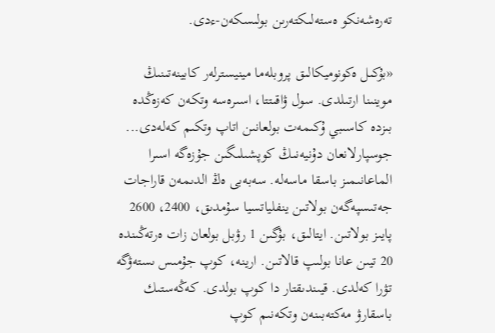تەرەشەنكو ەستەلىكتەرىن بولىسكەن-ءدى.

«بۇكىل ەكونوميكالىق پروبلەما مينيسترلەر كابينەتىنىڭ موينىنا ارتىلدى. سول ۋاقىتتا، اسىرەسە وتكەن كەزەڭدە بىزدە كاسىبي ۇكىمەت بولعانىن اتاپ وتكىم كەلەدى... جوسپارلانعان دۇنيەنىڭ كوپشىلىگىن جۇزەگە اسىرا الماعانىمىز باسقا ماسەلە. سەبەبى ەڭ الدىمەن قاراجات جەتىسپەگەن بولاتىن ينفلياتسيا سۇمدىق، 2400، 2600 پايىز بولاتىن. ايتالىق، بۇگىن 1 رۋبل بولعان زات ەرتەڭىندە 20 تيىن عانا بولىپ قالاتىن. ارينە، كوپ جۇمىس ىستەۋگە تۋرا كەلدى. قيىندىقتار دا كوپ بولدى. كەڭەستىك باسقارۋ مەكتەبىنەن وتكەنىم كوپ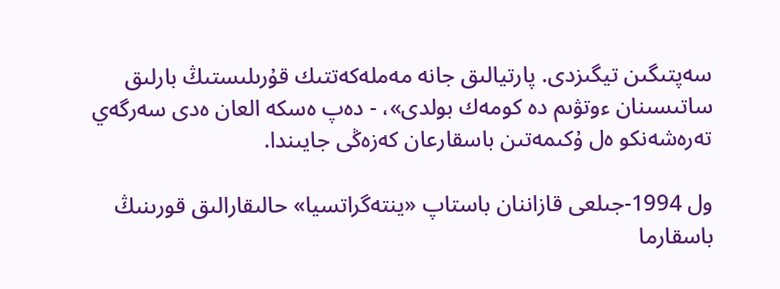سەپتىگىن تيگىزدى. پارتيالىق جانە مەملەكەتتىك قۇرىلىستىڭ بارلىق ساتىسىنان ءوتۋىم دە كومەك بولدى»، - دەپ ەسكە العان ەدى سەرگەي تەرەشەنكو ەل ۇكىمەتىن باسقارعان كەزەڭى جايىندا.

ول 1994-جىلعى قازاننان باستاپ «ينتەگراتسيا» حالىقارالىق قورىنىڭ باسقارما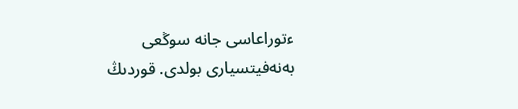ءتوراعاسى جانە سوڭعى بەنەفيتسيارى بولدى. قوردىڭ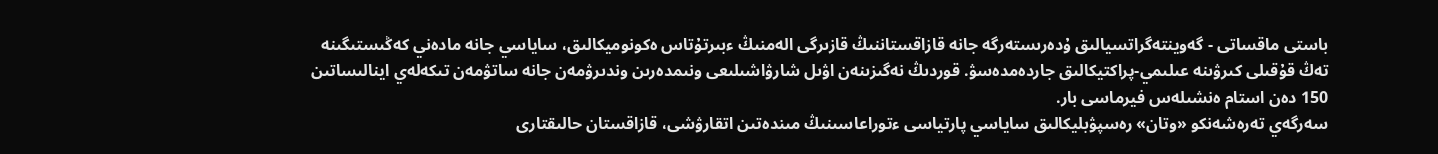باستى ماقساتى - گەوينتەگراتسيالىق ۇدەرىستەرگە جانە قازاقستاننىڭ قازىرگى الەمنىڭ ءبىرتۇتاس ەكونوميكالىق، ساياسي جانە مادەني كەڭىستىگىنە تەڭ قۇقىلى كىرۋىنە عىلىمي-پراكتيكالىق جاردەمدەسۋ. قوردىڭ نەگىزىنەن اۋىل شارۋاشىلىعى ونىمدەرىن وندىرۋمەن جانە ساتۋمەن تىكەلەي اينالىساتىن 150 دەن استام ەنشىلەس فيرماسى بار.
سەرگەي تەرەشەنكو «وتان» رەسپۋبليكالىق ساياسي پارتياسى ءتوراعاسىنىڭ مىندەتىن اتقارۋشى، قازاقستان حالىقتارى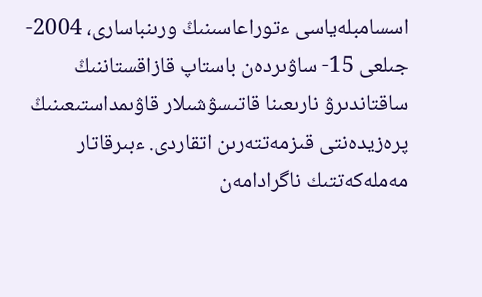اسسامبلەياسى ءتوراعاسىنىڭ ورىنباسارى، 2004-جىلعى 15- ساۋىردەن باستاپ قازاقستاننىڭ ساقتاندىرۋ نارىعىنا قاتىسۋشىلار قاۋىمداستىعىنىڭ پرەزيدەنتى قىزمەتتەرىن اتقاردى. ءبىرقاتار مەملەكەتتىك ناگرادامەن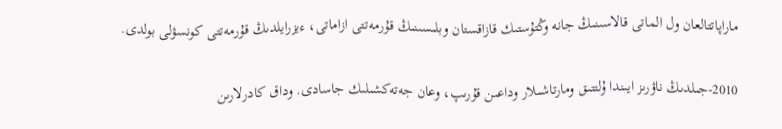ماراپاتتالعان ول الماتى قالاسىنىڭ جانە وڭتۇستىك قازاقستان وبلىسىنىڭ قۇرمەتتى ازاماتى، ءيزرايلدىڭ قۇرمەتتى كونسۋلى بولدى.

2010-جىلدىڭ ناۋرىز ايىندا ۇلتتىق ومارتاشىلار وداعىن قۇرىپ، وعان جەتەكشىلىك جاسادى. وداق كادرلارىن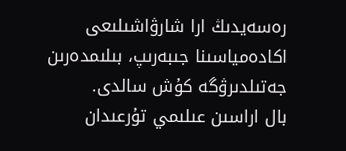رەسەيدىڭ ارا شارۋاشىلىعى اكادەمياسىنا جىبەرىپ، بىلىمدەرىن جەتىلدىرۋگە كۇش سالدى.
بال اراسىن عىلىمي تۇرعىدان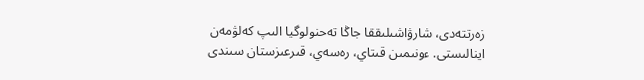زەرتتەدى، شارۋاشىلىققا جاڭا تەحنولوگيا الىپ كەلۋمەن اينالىستى. ءونىمىن قىتاي، رەسەي، قىرعىزستان سىندى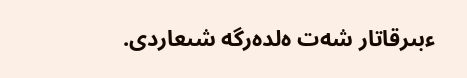ءبىرقاتار شەت ەلدەرگە شىعاردى.